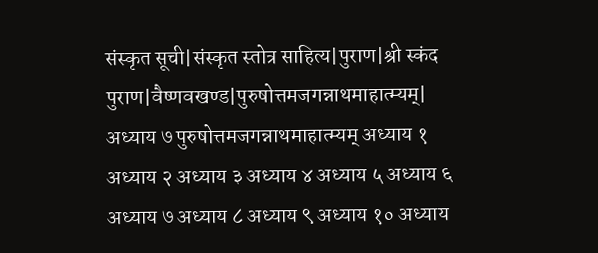संस्कृत सूची|संस्कृत स्तोत्र साहित्य|पुराण|श्री स्कंद पुराण|वैष्णवखण्ड|पुरुषोत्तमजगन्नाथमाहात्म्यम्| अध्याय ७ पुरुषोत्तमजगन्नाथमाहात्म्यम् अध्याय १ अध्याय २ अध्याय ३ अध्याय ४ अध्याय ५ अध्याय ६ अध्याय ७ अध्याय ८ अध्याय ९ अध्याय १० अध्याय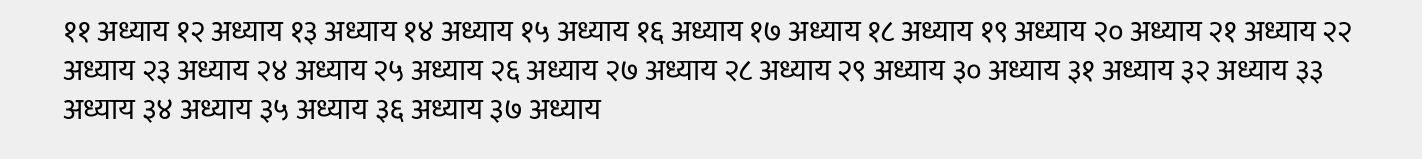११ अध्याय १२ अध्याय १३ अध्याय १४ अध्याय १५ अध्याय १६ अध्याय १७ अध्याय १८ अध्याय १९ अध्याय २० अध्याय २१ अध्याय २२ अध्याय २३ अध्याय २४ अध्याय २५ अध्याय २६ अध्याय २७ अध्याय २८ अध्याय २९ अध्याय ३० अध्याय ३१ अध्याय ३२ अध्याय ३३ अध्याय ३४ अध्याय ३५ अध्याय ३६ अध्याय ३७ अध्याय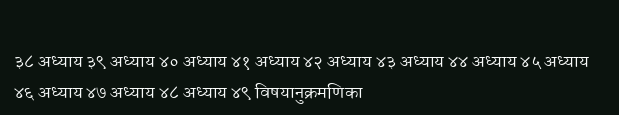३८ अध्याय ३९ अध्याय ४० अध्याय ४१ अध्याय ४२ अध्याय ४३ अध्याय ४४ अध्याय ४५ अध्याय ४६ अध्याय ४७ अध्याय ४८ अध्याय ४९ विषयानुक्रमणिका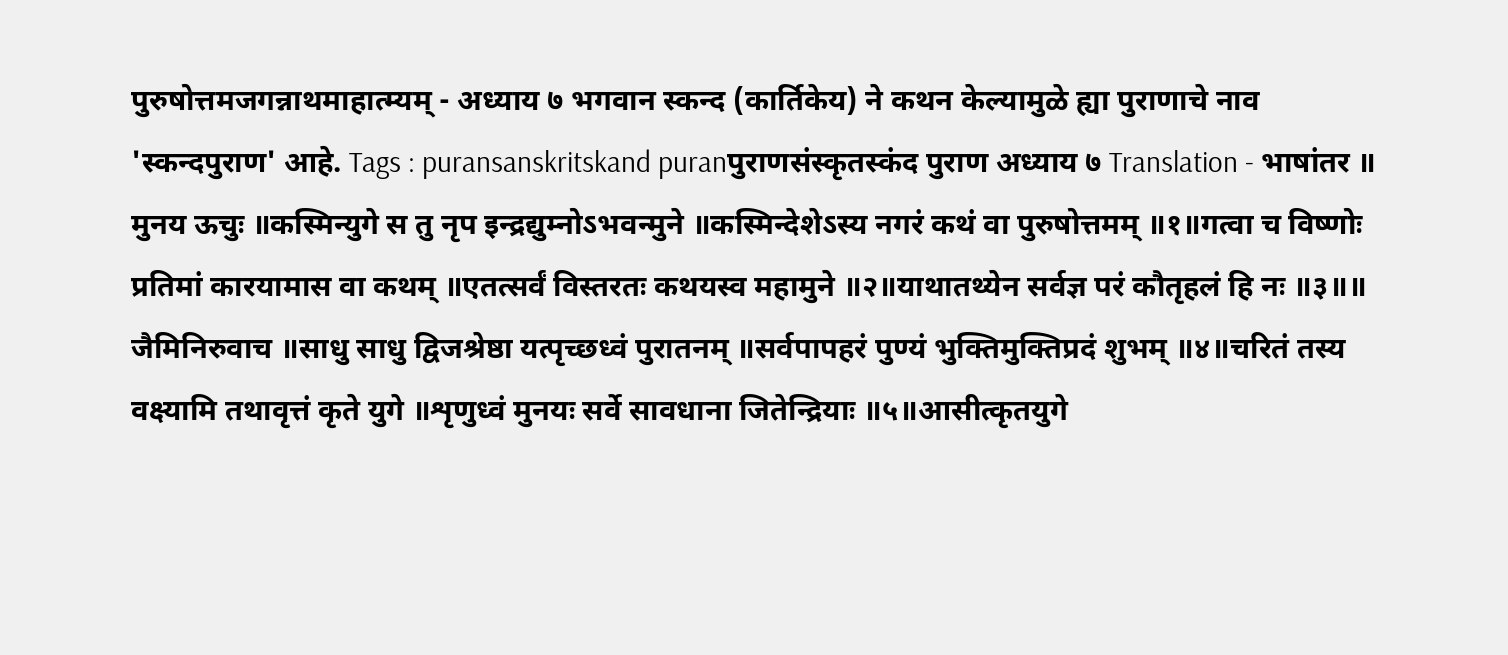पुरुषोत्तमजगन्नाथमाहात्म्यम् - अध्याय ७ भगवान स्कन्द (कार्तिकेय) ने कथन केल्यामुळे ह्या पुराणाचे नाव 'स्कन्दपुराण' आहे. Tags : puransanskritskand puranपुराणसंस्कृतस्कंद पुराण अध्याय ७ Translation - भाषांतर ॥ मुनय ऊचुः ॥कस्मिन्युगे स तु नृप इन्द्रद्युम्नोऽभवन्मुने ॥कस्मिन्देशेऽस्य नगरं कथं वा पुरुषोत्तमम् ॥१॥गत्वा च विष्णोः प्रतिमां कारयामास वा कथम् ॥एतत्सर्वं विस्तरतः कथयस्व महामुने ॥२॥याथातथ्येन सर्वज्ञ परं कौतृहलं हि नः ॥३॥॥ जैमिनिरुवाच ॥साधु साधु द्विजश्रेष्ठा यत्पृच्छध्वं पुरातनम् ॥सर्वपापहरं पुण्यं भुक्तिमुक्तिप्रदं शुभम् ॥४॥चरितं तस्य वक्ष्यामि तथावृत्तं कृते युगे ॥शृणुध्वं मुनयः सर्वे सावधाना जितेन्द्रियाः ॥५॥आसीत्कृतयुगे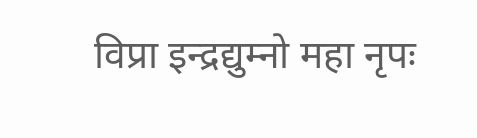विप्रा इन्द्रद्युम्नो महा नृपः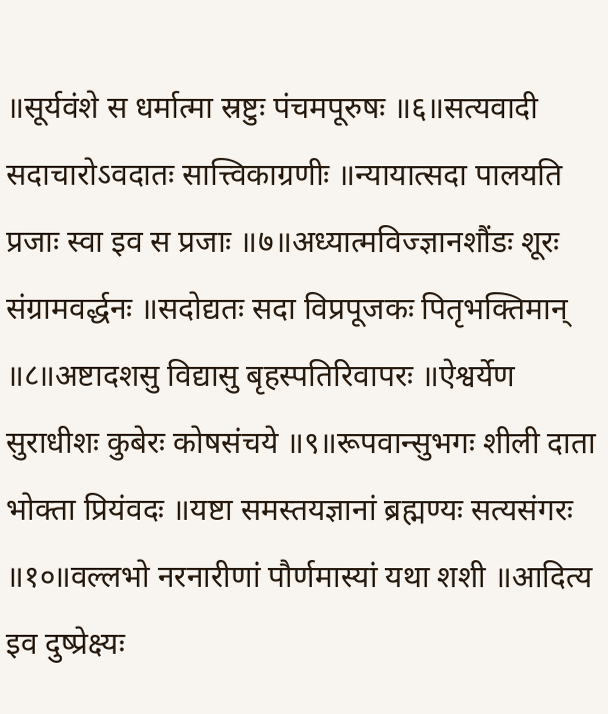॥सूर्यवंशे स धर्मात्मा स्रष्टुः पंचमपूरुषः ॥६॥सत्यवादी सदाचारोऽवदातः सात्त्विकाग्रणीः ॥न्यायात्सदा पालयति प्रजाः स्वा इव स प्रजाः ॥७॥अध्यात्मविज्ज्ञानशौंडः शूरः संग्रामवर्द्धनः ॥सदोद्यतः सदा विप्रपूजकः पितृभक्तिमान् ॥८॥अष्टादशसु विद्यासु बृहस्पतिरिवापरः ॥ऐश्वर्येण सुराधीशः कुबेरः कोषसंचये ॥९॥रूपवान्सुभगः शीली दाता भोक्ता प्रियंवदः ॥यष्टा समस्तयज्ञानां ब्रह्मण्यः सत्यसंगरः ॥१०॥वल्लभो नरनारीणां पौर्णमास्यां यथा शशी ॥आदित्य इव दुष्प्रेक्ष्यः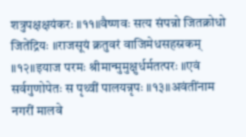शत्रुपक्षक्षयंकरः ॥११॥वैष्णवः सत्य संपन्नो जितक्रोधो जितेंद्रियः ॥राजसूयं क्रतुवरं वाजिमेधसहस्रकम् ॥१२॥इयाज परमः श्रीमान्मुमुक्षुर्धर्मतत्परः ॥एवं सर्वगुणोपेतः स पृथ्वीं पालयन्नृपः ॥१३॥अवंतींनाम नगरीं मालवे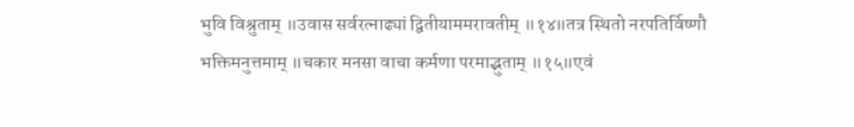भुवि विश्रुताम् ॥उवास सर्वरत्नाढ्यां द्वितीयाममरावतीम् ॥१४॥तत्र स्थितो नरपतिर्विष्णौ भक्तिमनुत्तमाम् ॥चकार मनसा वाचा कर्मणा परमाद्भुताम् ॥१५॥एवं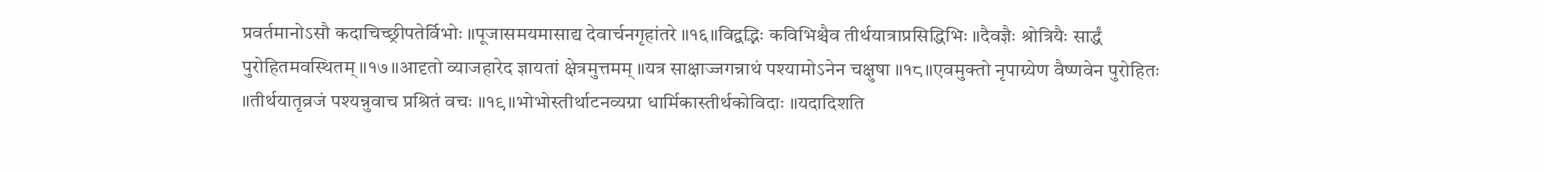प्रवर्तमानोऽसौ कदाचिच्छ्रीपतेर्विभोः ॥पूजासमयमासाद्य देवार्चनगृहांतरे ॥१६॥विद्वद्भिः कविभिश्चैव तीर्थयात्राप्रसिद्धिभिः ॥दैवज्ञैः श्रोत्रियैः सार्द्धं पुरोहितमवस्थितम् ॥१७॥आदृतो व्याजहारेद ज्ञायतां क्षेत्रमुत्तमम् ॥यत्र साक्षाज्जगन्नाथं पश्यामोऽनेन चक्षुषा ॥१८॥एवमुक्तो नृपाग्र्येण वैष्णवेन पुरोहितः ॥तीर्थयातृव्रजं पश्यन्नुवाच प्रश्रितं वचः ॥१९॥भोभोस्तीर्थाटनव्यग्रा धार्मिकास्तीर्थकोविदाः ॥यदादिशति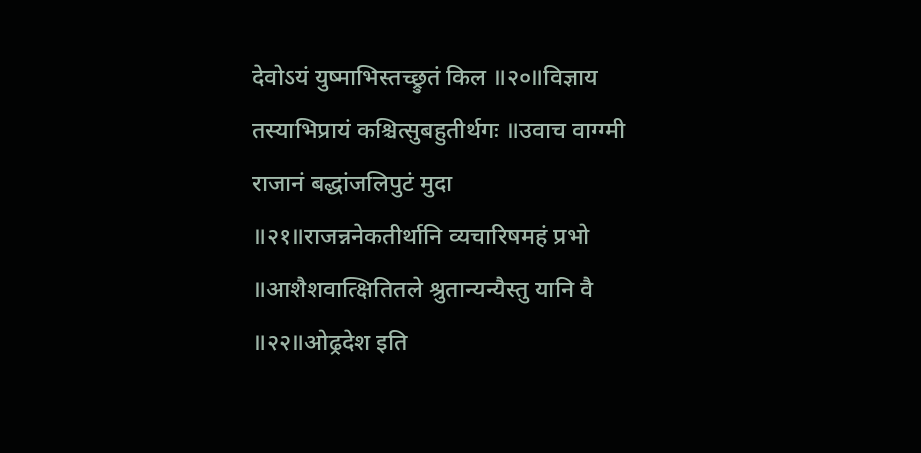देवोऽयं युष्माभिस्तच्छ्रुतं किल ॥२०॥विज्ञाय तस्याभिप्रायं कश्चित्सुबहुतीर्थगः ॥उवाच वाग्ग्मी राजानं बद्धांजलिपुटं मुदा ॥२१॥राजन्ननेकतीर्थानि व्यचारिषमहं प्रभो ॥आशैशवात्क्षितितले श्रुतान्यन्यैस्तु यानि वै ॥२२॥ओढ्रदेश इति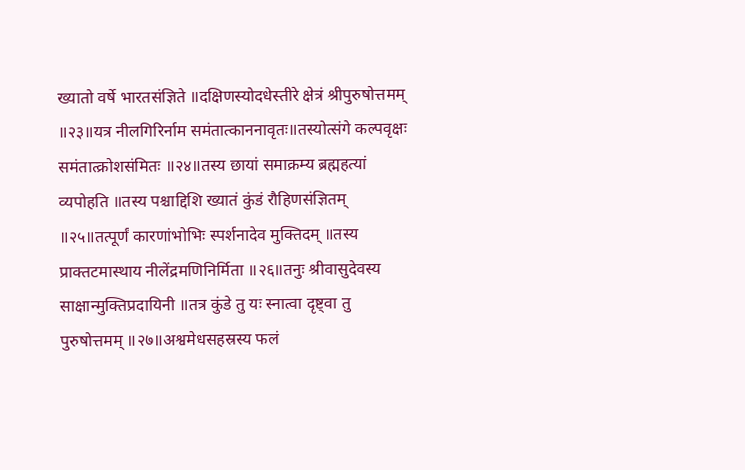ख्यातो वर्षे भारतसंज्ञिते ॥दक्षिणस्योदधेस्तीरे क्षेत्रं श्रीपुरुषोत्तमम् ॥२३॥यत्र नीलगिरिर्नाम समंतात्काननावृतः॥तस्योत्संगे कल्पवृक्षः समंतात्क्रोशसंमितः ॥२४॥तस्य छायां समाक्रम्य ब्रह्महत्यां व्यपोहति ॥तस्य पश्चाद्दिशि ख्यातं कुंडं रौहिणसंज्ञितम् ॥२५॥तत्पूर्णं कारणांभोभिः स्पर्शनादेव मुक्तिदम् ॥तस्य प्राक्तटमास्थाय नीलेंद्रमणिनिर्मिता ॥२६॥तनुः श्रीवासुदेवस्य साक्षान्मुक्तिप्रदायिनी ॥तत्र कुंडे तु यः स्नात्वा दृष्ट्वा तु पुरुषोत्तमम् ॥२७॥अश्वमेधसहस्रस्य फलं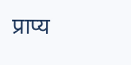प्राप्य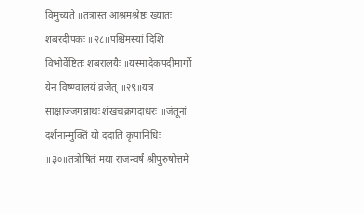विमुच्यते ॥तत्रास्त आश्रमश्रेष्ठः ख्यातः शबरदीपकः ॥२८॥पश्चिमस्यां दिशि विभोर्वेष्टितः शबरालयैः ॥यस्मादेकपदीमार्गो येन विष्ण्वालयं व्रजेत् ॥२९॥यत्र साक्षाज्जगन्नाथः शंखचक्रगदाधरः ॥जंतूनां दर्शनान्मुक्तिं यो ददाति कृपानिधिः ॥३०॥तत्रोषितं मया राजन्वर्षं श्रीपुरुषोत्तमे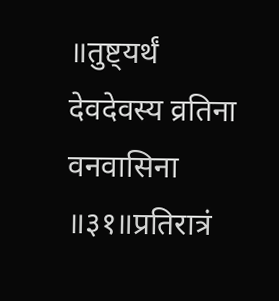॥तुष्ट्यर्थं देवदेवस्य व्रतिना वनवासिना ॥३१॥प्रतिरात्रं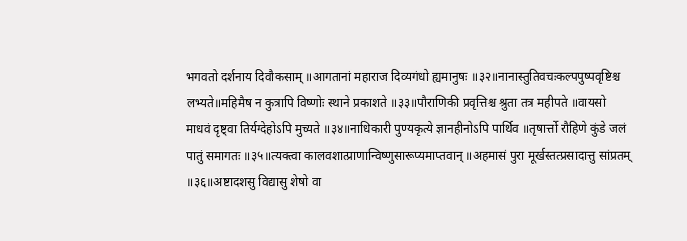भगवतो दर्शनाय दिवौकसाम् ॥आगतानां महाराज दिव्यगंधो ह्यमानुषः ॥३२॥नानास्तुतिवचःकल्पपुष्पवृष्टिश्च लभ्यते॥महिमैष न कुत्रापि विष्णोः स्थाने प्रकाशते ॥३३॥पौराणिकी प्रवृत्तिश्च श्रुता तत्र महीपते ॥वायसो माधवं दृष्ट्वा तिर्यग्देहोऽपि मुच्यते ॥३४॥नाधिकारी पुण्यकृत्ये ज्ञानहीनोऽपि पार्थिव ॥तृषार्त्तो रौहिणे कुंडे जलं पातुं समागतः ॥३५॥त्यक्त्वा कालवशात्प्राणान्विष्णुसारूप्यमाप्तवान् ॥अहमासं पुरा मूर्खस्तत्प्रसादात्तु सांप्रतम् ॥३६॥अष्टादशसु विद्यासु शेषो वा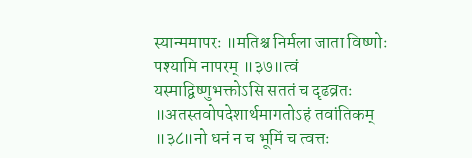स्यान्ममापरः ॥मतिश्च निर्मला जाता विष्णोः पश्यामि नापरम् ॥३७॥त्वं यस्माद्विष्णुभक्तोऽसि सततं च दृढव्रतः ॥अतस्तवोपदेशार्थमागतोऽहं तवांतिकम् ॥३८॥नो धनं न च भूमिं च त्वत्तः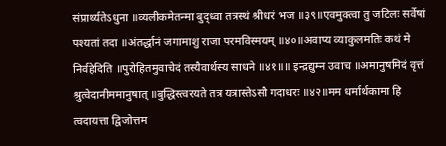संप्रार्थ्यतेऽधुना ॥व्यलीकमेतन्मा बुद्ध्वा तत्रस्थं श्रीधरं भज ॥३९॥एवमुक्त्वा तु जटिलः सर्वेषां पश्यतां तदा ॥अंतर्द्धानं जगामाशु राजा परमविस्मयम् ॥४०॥अवाप्य व्याकुलमतिः कथं मे निर्वहेदिति ॥पुरोहितमुवाचेदं तस्यैवार्थस्य साधने ॥४१॥॥ इन्द्रद्युम्न उवाच ॥अमानुषमिदं वृत्तं श्रुत्वेदानीममानुषात् ॥बुद्धिस्त्वरयते तत्र यत्रास्तेऽसौ गदाधरः ॥४२॥मम धर्मार्थकामा हि त्वदायत्ता द्विजोत्तम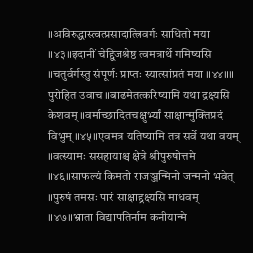॥अविरुद्धास्त्वत्प्रसादात्त्रिवर्गः साधितो मया ॥४३॥इदानीं चेद्द्विजश्रेष्ठ त्वमत्रार्थे गमिष्यसि ॥चतुर्वर्गस्तु संपूर्णः प्राप्तः स्यात्सांप्रतं मया ॥४४॥॥ पुरोहित उवाच ॥बाढमेतत्करिष्यामि यथा द्रक्ष्यसि केशवम् ॥वर्माच्छादितचक्षुर्भ्यां साक्षान्मुक्तिप्रदं विभुम् ॥४५॥एवमत्र यतिष्यामि तत्र सर्वे यथा वयम् ॥वत्स्यामः ससहायाश्च क्षेत्रे श्रीपुरुषोत्तमे ॥४६॥साफल्यं किमतो राजञ्जन्मिनो जन्मनो भवेत् ॥पुरुषं तमसः पारं साक्षाद्द्रक्ष्यसि माधवम् ॥४७॥भ्राता विद्यापतिर्नाम कनीयान्मे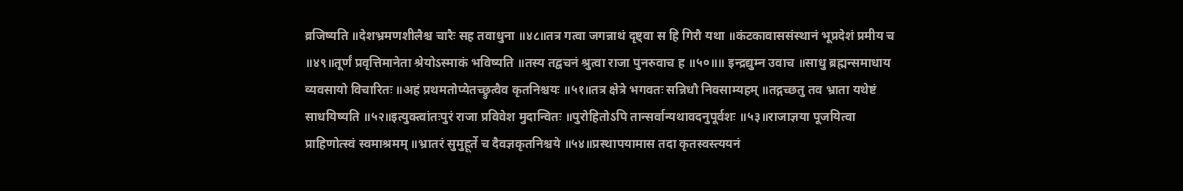व्रजिष्यति ॥देशभ्रमणशीलैश्च चारैः सह तवाधुना ॥४८॥तत्र गत्वा जगन्नाथं दृष्ट्वा स हि गिरौ यथा ॥कंटकावाससंस्थानं भूप्रदेशं प्रमीय च ॥४९॥तूर्णं प्रवृत्तिमानेता श्रेयोऽस्माकं भविष्यति ॥तस्य तद्वचनं श्रुत्वा राजा पुनरुवाच ह ॥५०॥॥ इन्द्रद्युम्न उवाच ॥साधु ब्रह्मन्समाधाय व्यवसायो विचारितः ॥अहं प्रथमतोप्येतच्छ्रुत्वैव कृतनिश्चयः ॥५१॥तत्र क्षेत्रे भगवतः सन्निधौ निवसाम्यहम् ॥तद्गच्छतु तव भ्राता यथेष्टं साधयिष्यति ॥५२॥इत्युक्त्वांतःपुरं राजा प्रविवेश मुदान्वितः ॥पुरोहितोऽपि तान्सर्वान्यथावदनुपूर्वशः ॥५३॥राजाज्ञया पूजयित्वा प्राहिणोत्स्वं स्वमाश्रमम् ॥भ्रातरं सुमुहूर्ते च दैवज्ञकृतनिश्चये ॥५४॥प्रस्थापयामास तदा कृतस्वस्त्ययनं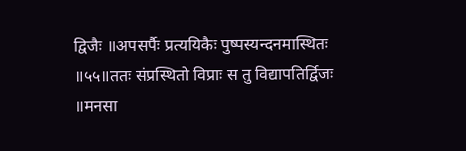द्विजैः ॥अपसर्पैः प्रत्ययिकैः पुष्पस्यन्दनमास्थितः ॥५५॥ततः संप्रस्थितो विप्राः स तु विद्यापतिर्द्विजः ॥मनसा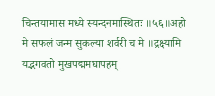चिन्तयामास मध्ये स्यन्दनमास्थितः ॥५६॥अहो मे सफलं जन्म सुकल्या शर्वरी च मे ॥द्रक्ष्यामि यद्भगवतो मुखपद्ममघापहम्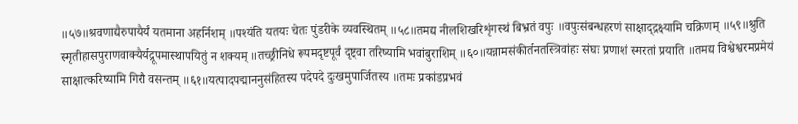॥५७॥श्रवणाद्यैरुपायैर्यं यतमाना अहर्निशम् ॥पश्यंति यतयः चेतः पुंडरीके व्यवस्थितम् ॥५८॥तमद्य नीलशिखरिशृंगस्थं बिभ्रतं वपुः ॥वपुःसंबन्धहरणं साक्षाद्द्रक्ष्यामि चक्रिणम् ॥५९॥श्रुति स्मृतीहासपुराणवाक्यैर्यद्रूपमास्थापयितुं न शक्यम् ॥तच्छ्रीनिधे रूपमदृष्टपूर्वं दृष्ट्वा तरिष्यामि भवांबुराशिम् ॥६०॥यन्नामसंकीर्तनतस्त्रिवांहः संघः प्रणाशं स्मरतां प्रयाति ॥तमद्य विश्वेश्वरमप्रमेयं साक्षात्करिष्यामि गिरौ वसन्तम् ॥६१॥यत्पादपद्माननुसंहितस्य पदेपदे दुःखमुपार्जितस्य ॥तमः प्रकांडप्रभवं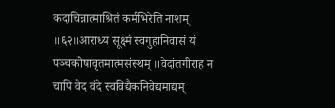कदाचिन्नात्माश्रितं कर्मभिरेति नाशम् ॥६२॥आराध्य सूक्ष्मं स्वगुहानिवासं यं पञ्चकोषावृतमात्मसंस्थम् ॥वेदांतगीराह न चापि वेद वंदे स्वविद्यैकनिवेद्यमाद्यम्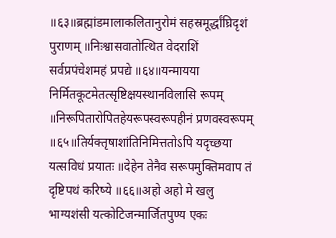॥६३॥ब्रह्मांडमालाकलितानुरोमं सहस्रमूर्द्धांघ्रिदृशं पुराणम् ॥निःश्वासवातोत्थित वेदराशिं सर्वप्रपंचेशमहं प्रपद्ये ॥६४॥यन्मायया निर्मितकूटमेतत्सृष्टिक्षयस्थानविलासि रूपम् ॥निरूपितारोपितहेयरूपस्वरूपहीनं प्रणवस्वरूपम् ॥६५॥तिर्यक्तृषाशांतिनिमित्ततोऽपि यदृच्छया यत्सविधं प्रयातः ॥देहेन तेनैव सरूपमुक्तिमवाप तं दृष्टिपथं करिष्ये ॥६६॥अहो अहो मे खलु भाग्यशंसी यत्कोटिजन्मार्जितपुण्य एकः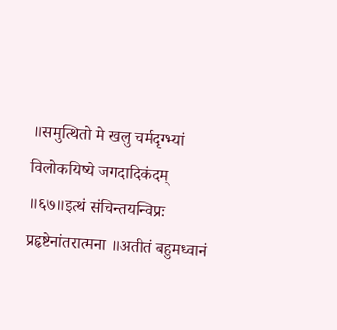॥समुत्थितो मे खलु चर्मदृग्भ्यां विलोकयिष्ये जगदादिकंदम् ॥६७॥इत्थं संचिन्तयन्विप्रः प्रहृष्टेनांतरात्मना ॥अतीतं बहुमध्वानं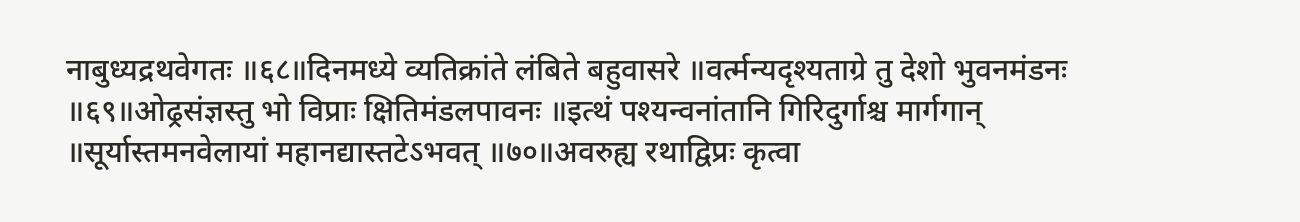नाबुध्यद्रथवेगतः ॥६८॥दिनमध्ये व्यतिक्रांते लंबिते बहुवासरे ॥वर्त्मन्यदृश्यताग्रे तु देशो भुवनमंडनः ॥६९॥ओढ्रसंज्ञस्तु भो विप्राः क्षितिमंडलपावनः ॥इत्थं पश्यन्वनांतानि गिरिदुर्गाश्च मार्गगान् ॥सूर्यास्तमनवेलायां महानद्यास्तटेऽभवत् ॥७०॥अवरुह्य रथाद्विप्रः कृत्वा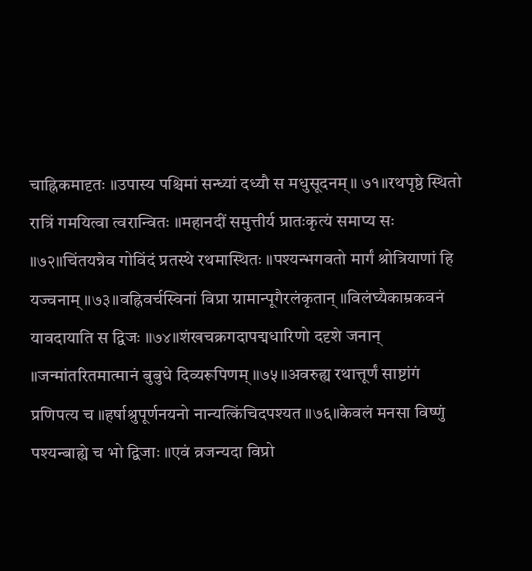चाह्निकमादृतः ॥उपास्य पश्चिमां सन्ध्यां दध्यौ स मधुसूदनम्॥ ७१॥रथपृष्ठे स्थितो रात्रिं गमयित्वा त्वरान्वितः ॥महानदीं समुत्तीर्य प्रातःकृत्यं समाप्य सः ॥७२॥चिंतयन्नेव गोविंदं प्रतस्थे रथमास्थितः ॥पश्यन्भगवतो मार्गं श्रोत्रियाणां हि यज्वनाम् ॥७३॥वह्निवर्चस्विनां विप्रा ग्रामान्पूगैरलंकृतान् ॥विलंघ्यैकाम्रकवनं यावदायाति स द्विजः ॥७४॥शंखचक्रगदापद्मधारिणो ददृशे जनान् ॥जन्मांतरितमात्मानं बुबुधे दिव्यरूपिणम् ॥७५॥अवरुह्य रथात्तूर्णं साष्टांगं प्रणिपत्य च ॥हर्षाश्रुपूर्णनयनो नान्यत्किंचिदपश्यत ॥७६॥केवलं मनसा विष्णुं पश्यन्बाह्ये च भो द्विजाः ॥एवं व्रजन्यदा विप्रो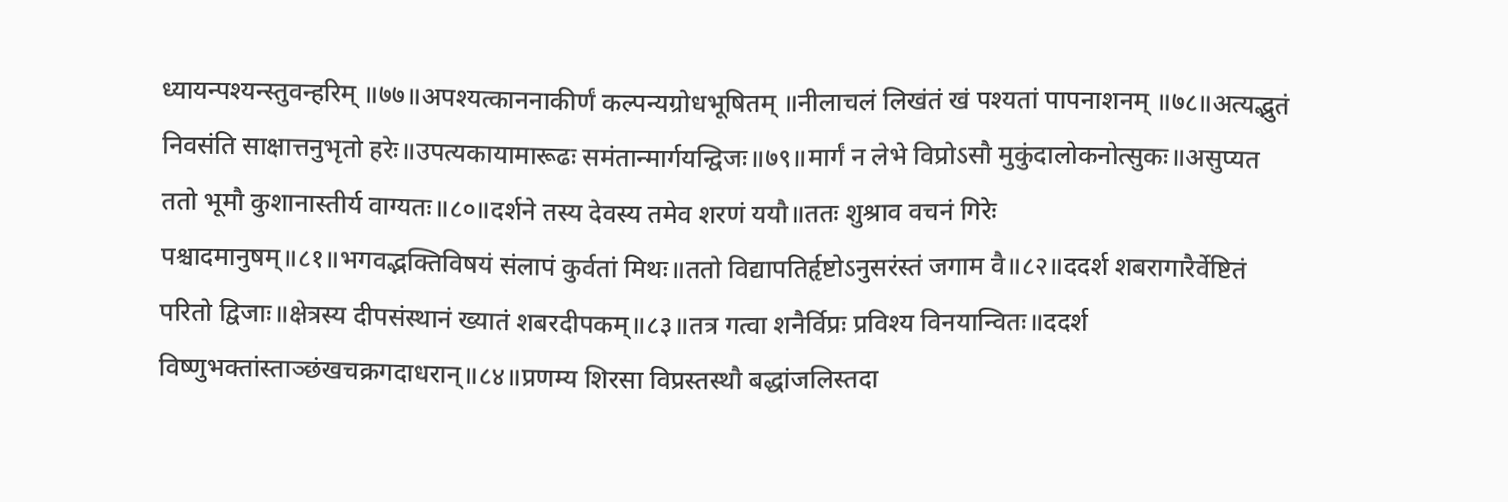ध्यायन्पश्यन्स्तुवन्हरिम् ॥७७॥अपश्यत्काननाकीर्णं कल्पन्यग्रोधभूषितम् ॥नीलाचलं लिखंतं खं पश्यतां पापनाशनम् ॥७८॥अत्यद्भुतं निवसंति साक्षात्तनुभृतो हरेः॥उपत्यकायामारूढः समंतान्मार्गयन्द्विजः॥७९॥मार्गं न लेभे विप्रोऽसौ मुकुंदालोकनोत्सुकः॥असुप्यत ततो भूमौ कुशानास्तीर्य वाग्यतः॥८०॥दर्शने तस्य देवस्य तमेव शरणं ययौ॥ततः शुश्राव वचनं गिरेः पश्चादमानुषम्॥८१॥भगवद्भक्तिविषयं संलापं कुर्वतां मिथः॥ततो विद्यापतिर्हृष्टोऽनुसरंस्तं जगाम वै॥८२॥ददर्श शबरागारैर्वेष्टितं परितो द्विजाः॥क्षेत्रस्य दीपसंस्थानं ख्यातं शबरदीपकम्॥८३॥तत्र गत्वा शनैर्विप्रः प्रविश्य विनयान्वितः॥ददर्श विष्णुभक्तांस्ताञ्छंखचक्रगदाधरान्॥८४॥प्रणम्य शिरसा विप्रस्तस्थौ बद्धांजलिस्तदा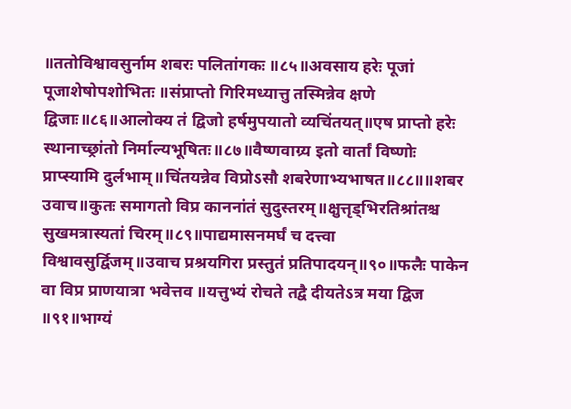॥ततोविश्वावसुर्नाम शबरः पलितांगकः ॥८५॥अवसाय हरेः पूजां पूजाशेषोपशोभितः ॥संप्राप्तो गिरिमध्यात्तु तस्मिन्नेव क्षणे द्विजाः॥८६॥आलोक्य तं द्विजो हर्षमुपयातो व्यचिंतयत्॥एष प्राप्तो हरेः स्थानाच्छ्रांतो निर्माल्यभूषितः॥८७॥वैष्णवाग्र्य इतो वार्तां विष्णोः प्राप्स्यामि दुर्लभाम्॥चिंतयन्नेव विप्रोऽसौ शबरेणाभ्यभाषत॥८८॥॥शबर उवाच॥कुतः समागतो विप्र काननांतं सुदुस्तरम्॥क्षुत्तृड्भिरतिश्रांतश्च सुखमत्रास्यतां चिरम्॥८९॥पाद्यमासनमर्घं च दत्त्वा विश्वावसुर्द्विजम्॥उवाच प्रश्रयगिरा प्रस्तुतं प्रतिपादयन्॥९०॥फलैः पाकेन वा विप्र प्राणयात्रा भवेत्तव ॥यत्तुभ्यं रोचते तद्वै दीयतेऽत्र मया द्विज ॥९१॥भाग्यं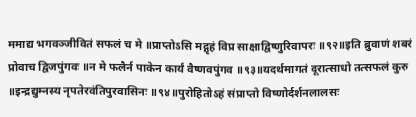ममाद्य भगवञ्जीवितं सफलं च मे ॥प्राप्तोऽसि मद्गृहं विप्र साक्षाद्विष्णुरिवापरः ॥९२॥इति ब्रुवाणं शबरं प्रोवाच द्विजपुंगवः ॥न मे फलैर्न पाकेन कार्यं वैष्णवपुंगव ॥९३॥यदर्थमागतं दूरात्साधो तत्सफलं कुरु ॥इन्द्रद्युम्नस्य नृपतेरवंतिपुरवासिनः ॥९४॥पुरोहितोऽहं संप्राप्तो विष्णोर्दर्शनलालसः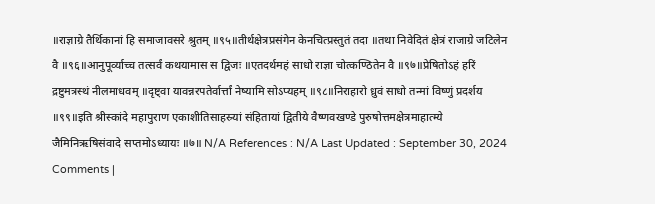॥राज्ञाग्रे तैर्थिकानां हि समाजावसरे श्रुतम् ॥९५॥तीर्थक्षेत्रप्रसंगेन केनचित्प्रस्तुतं तदा ॥तथा निवेदितं क्षेत्रं राजाग्रे जटिलेन वै ॥९६॥आनुपूर्व्याच्च तत्सर्वं कथयामास स द्विजः ॥एतदर्थमहं साधो राज्ञा चोत्कण्ठितेन वै ॥९७॥प्रेषितोऽहं हरिं द्रष्टुमत्रस्थं नीलमाधवम् ॥दृष्ट्वा यावन्नरपतेर्वार्त्तां नेष्यामि सोऽप्यहम् ॥९८॥निराहारो ध्रुवं साधो तन्मां विष्णुं प्रदर्शय ॥९९॥इति श्रीस्कांदे महापुराण एकाशीतिसाहस्र्यां संहितायां द्वितीये वैष्णवखण्डे पुरुषोत्तमक्षेत्रमाहात्म्ये जैमिनिऋषिसंवादे सप्तमोऽध्यायः ॥७॥ N/A References : N/A Last Updated : September 30, 2024 Comments |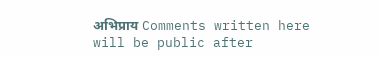अभिप्राय Comments written here will be public after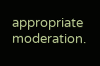appropriate moderation.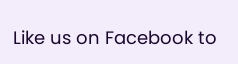Like us on Facebook to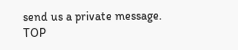send us a private message. TOP